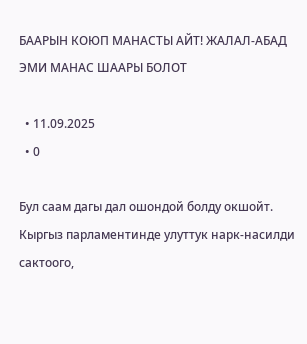БААРЫН КОЮП МАНАСТЫ АЙТ! ЖАЛАЛ-АБАД ЭМИ МАНАС ШААРЫ БОЛОТ

  • 11.09.2025
  • 0

Бул саам дагы дал ошондой болду окшойт. Кыргыз парламентинде улуттук нарк-насилди сактоого,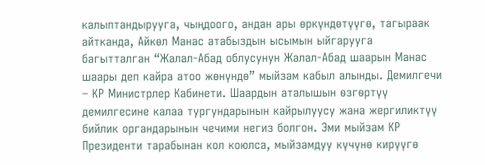калыптандырууга, чыңдоого, андан ары өркүндөтүүгө, тагыраак айтканда, Айкөл Манас атабыздын ысымын ыйгарууга багытталган “Жалал-Абад облусунун Жалал-Абад шаарын Манас шаары деп кайра атоо жөнүндө” мыйзам кабыл алынды. Демилгечи – КР Министрлер Кабинети. Шаардын аталышын ѳзгѳртүү демилгесине калаа тургундарынын кайрылуусу жана жергиликтүү бийлик органдарынын чечими негиз болгон. Эми мыйзам КР Президенти тарабынан кол коюлса, мыйзамдуу күчүнө кирүүгө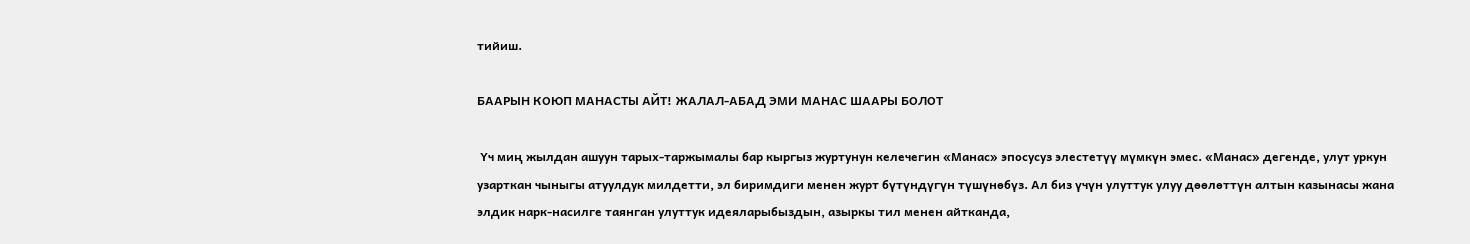тийиш.

БААРЫН КОЮП МАНАСТЫ АЙТ! ЖАЛАЛ-АБАД ЭМИ МАНАС ШААРЫ БОЛОТ

 Үч миң жылдан ашуун тарых-таржымалы бар кыргыз журтунун келечегин «Манас» эпосусуз элестетүү мүмкүн эмес. «Манас» дегенде, улут уркун узарткан чыныгы атуулдук милдетти, эл биримдиги менен журт бүтүндүгүн түшүнөбүз. Ал биз үчүн улуттук улуу дөөлөттүн алтын казынасы жана элдик нарк-насилге таянган улуттук идеяларыбыздын, азыркы тил менен айтканда,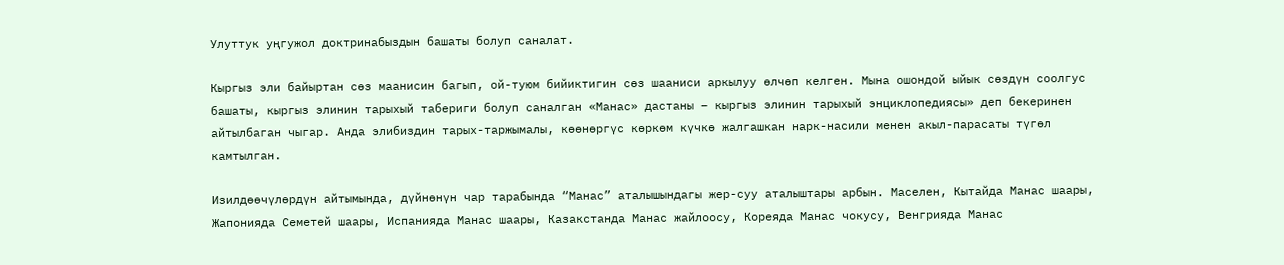Улуттук уңгужол доктринабыздын башаты болуп саналат.

Кыргыз эли байыртан сөз маанисин багып, ой-туюм бийиктигин сөз шааниси аркылуу өлчөп келген. Мына ошондой ыйык сөздүн соолгус башаты, кыргыз элинин тарыхый табериги болуп саналган «Манас» дастаны – кыргыз элинин тарыхый энциклопедиясы» деп бекеринен айтылбаган чыгар. Анда элибиздин тарых-таржымалы, көөнөргүс көркөм күчкө жалгашкан нарк-насили менен акыл-парасаты түгөл камтылган.

Изилдөөчүлөрдүн айтымында, дүйнөнүн чар тарабында “Манас” аталышындагы жер-суу аталыштары арбын. Маселен, Кытайда Манас шаары, Жапонияда Семетей шаары, Испанияда Манас шаары, Казакстанда Манас жайлоосу, Кореяда Манас чокусу, Венгрияда Манас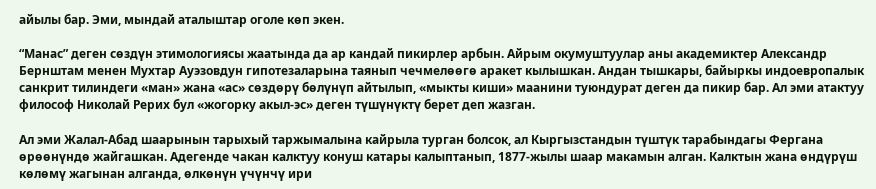айылы бар. Эми, мындай аталыштар оголе көп экен.

“Манас” деген сөздүн этимологиясы жаатында да ар кандай пикирлер арбын. Айрым окумуштуулар аны академиктер Александр Бернштам менен Мухтар Ауэзовдун гипотезаларына таянып чечмелөөгө аракет кылышкан. Андан тышкары, байыркы индоевропалык санкрит тилиндеги «ман» жана «ас» сөздөрү бөлүнүп айтылып, «мыкты киши» маанини туюндурат деген да пикир бар. Ал эми атактуу философ Николай Рерих бул «жогорку акыл-эс» деген түшүнүктү берет деп жазган.

Ал эми Жалал-Абад шаарынын тарыхый таржымалына кайрыла турган болсок, ал Кыргызстандын түштүк тарабындагы Фергана өрөөнүндө жайгашкан. Адегенде чакан калктуу конуш катары калыптанып, 1877-жылы шаар макамын алган. Калктын жана өндүрүш көлөмү жагынан алганда, өлкөнүн үчүнчү ири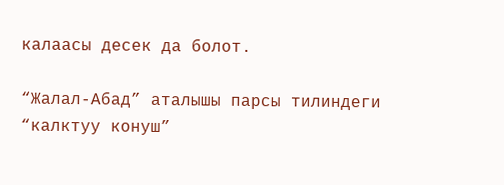калаасы десек да болот.

“Жалал-Абад” аталышы парсы тилиндеги “калктуу конуш”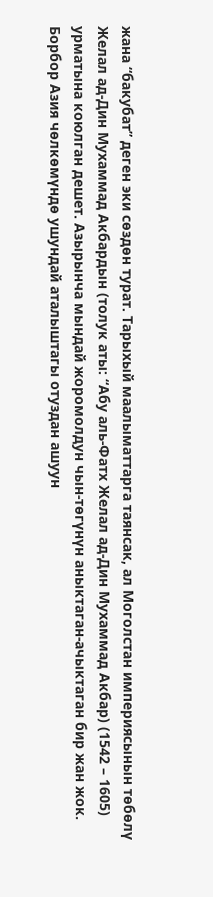жана “бакубат” деген эки сөздөн турат. Тарыхый маалыматтарга таянсак, ал Моголстан империясынын төбөлү Желал ад-Дин Мухаммад Акбардын (толук аты: “Абу аль-Фатх Желал ад-Дин Мухаммад Акбар) (1542 – 1605) урматына коюлган дешет. Азырынча мындай жоромолдун чын-төгүнүн аныктаган-ачыктаган бир жан жок. Борбор Азия чөлкөмүндө ушундай аталыштагы отуздан ашуун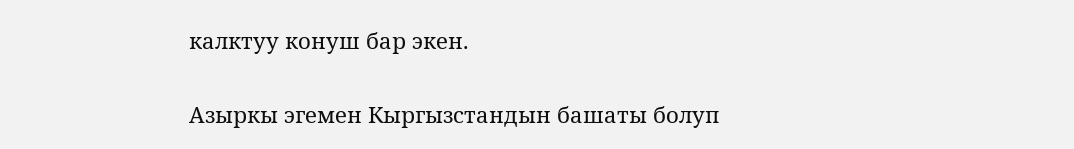калктуу конуш бар экен.

Азыркы эгемен Кыргызстандын башаты болуп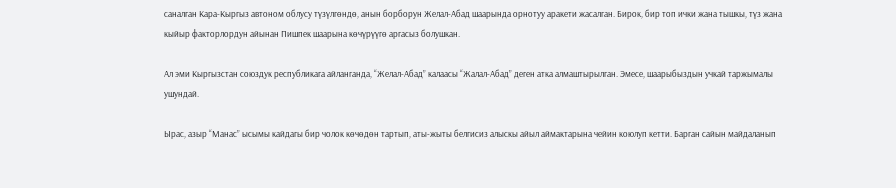саналган Кара-Кыргыз автоном облусу түзүлгөндө, анын борборун Желал-Абад шаарында орнотуу аракети жасалган. Бирок, бир топ ички жана тышкы, түз жана кыйыр факторлордун айынан Пишпек шаарына көчүрүүгө аргасыз болушкан.

Ал эми Кыргызстан союздук республикага айланганда, “Желал-Абад” калаасы “Жалал-Абад” деген атка алмаштырылган. Эмесе, шаарыбыздын учкай таржымалы ушундай.

Ырас, азыр “Манас” ысымы кайдагы бир чолок көчөдөн тартып, аты-жыты белгисиз алыскы айыл аймактарына чейин коюлуп кетти. Барган сайын майдаланып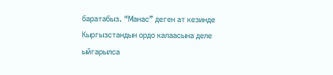баратабыз. “Манас” деген ат кезинде Кыргызстандын ордо калаасына деле ыйгарылса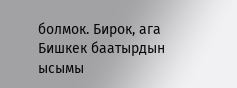болмок. Бирок, ага Бишкек баатырдын ысымы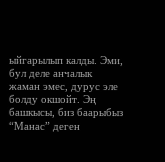ыйгарылып калды. Эми, бул деле анчалык жаман эмес, дурус эле болду окшойт. Эң башкысы, биз баарыбыз “Манас” деген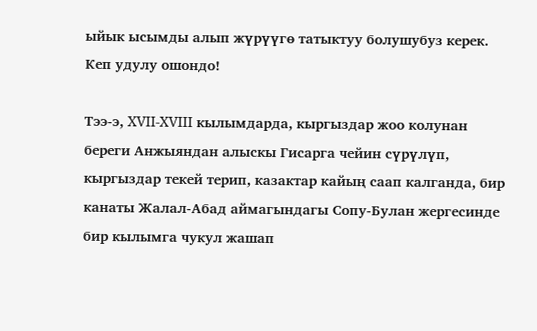ыйык ысымды алып жүрүүгө татыктуу болушубуз керек. Кеп удулу ошондо!

Тээ-э, XVII-XVIII кылымдарда, кыргыздар жоо колунан береги Анжыяндан алыскы Гисарга чейин сүрүлүп, кыргыздар текей терип, казактар кайың саап калганда, бир канаты Жалал-Абад аймагындагы Сопу-Булан жергесинде бир кылымга чукул жашап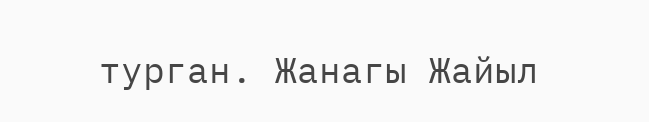турган. Жанагы Жайыл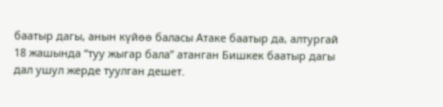баатыр дагы, анын күйөө баласы Атаке баатыр да, алтургай 18 жашында “туу жыгар бала” атанган Бишкек баатыр дагы дал ушул жерде туулган дешет.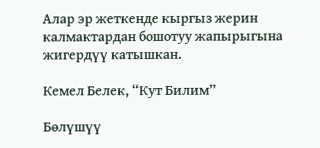Алар эр жеткенде кыргыз жерин калмактардан бошотуу жапырыгына жигердүү катышкан.

Кемел Белек, “Кут Билим”

Бөлүшүү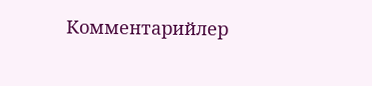Комментарийлер